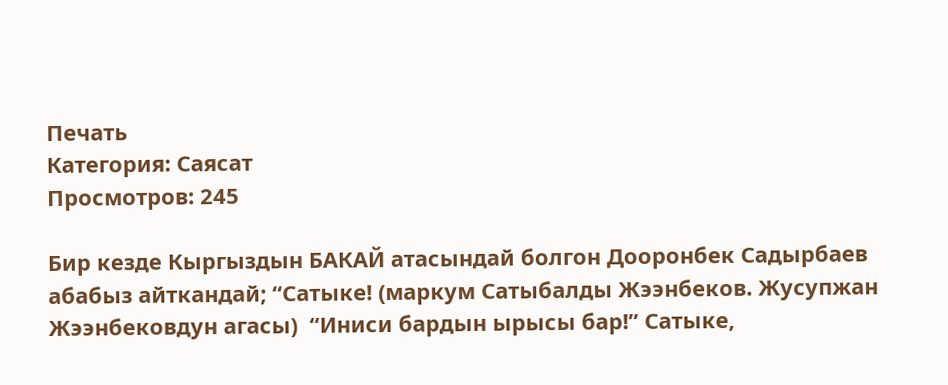Печать
Категория: Саясат
Просмотров: 245

Бир кезде Кыргыздын БАКАЙ атасындай болгон Дооронбек Садырбаев абабыз айткандай; “Сатыке! (маркум Сатыбалды Жээнбеков. Жусупжан Жээнбековдун агасы)  “Иниси бардын ырысы бар!” Сатыке,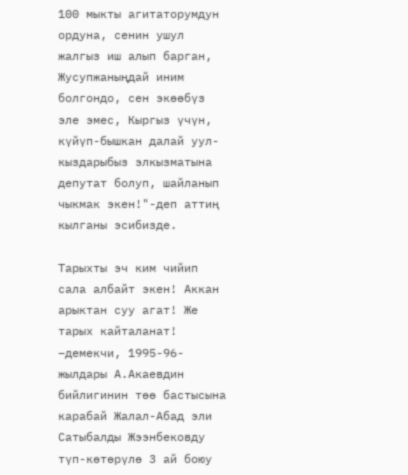100 мыкты агитаторумдун ордуна, сенин ушул жалгыз иш алып барган, Жусупжаныңдай иним болгондо, сен экөөбүз эле эмес, Кыргыз үчүн, күйүп-бышкан далай уул-кыздарыбыз элкызматына депутат болуп, шайланып чыкмак экен!"-деп аттиң кылганы эсибизде.

Тарыхты эч ким чийип сала албайт экен! Аккан арыктан суу агат! Же тарых кайталанат! –демекчи, 1995-96-жылдары А.Акаевдин бийлигинин төө бастысына карабай Жалал-Абад эли Сатыбалды Жээнбековду түп-көтөрүлө 3 ай боюу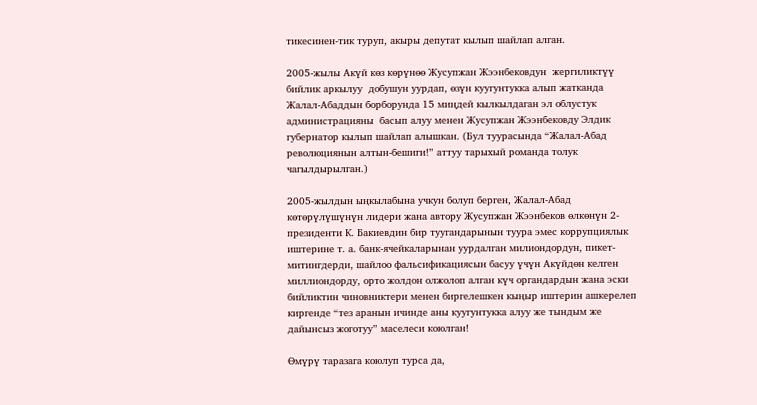тикесинен-тик туруп, акыры депутат кылып шайлап алган.

2005-жылы Акүй көз көрүнөө Жусупжан Жээнбековдун  жергиликтүү бийлик аркылуу  добушун уурдап, өзүн куугунтукка алып жатканда Жалал-Абаддын борборунда 15 миңдей кылкылдаган эл облустук администрацияны  басып алуу менен Жусупжан Жээнбековду Элдик губернатор кылып шайлап алышкан. (Бул туурасында “Жалал-Абад революциянын алтын-бешиги!” аттуу тарыхый романда толук чагылдырылган.)

2005-жылдын ыңкылабына учкун болуп берген, Жалал-Абад көтөрүлүшүнүн лидери жана автору Жусупжан Жээнбеков өлкөнүн 2-президенти К. Бакиевдин бир туугандарынын туура эмес коррупциялык иштерине т. а. банк-ячейкаларынан уурдалган милиондордун, пикет-митингдерди, шайлоо фальсификациясын басуу үчүн Акүйдөн келген миллиондорду, орто жолдон олжолоп алган күч органдардын жана эски бийликтин чиновниктери менен биргелешкен кыңыр иштерин ашкерелеп киргенде “тез аранын ичинде аны куугунтукка алуу же тындым же дайынсыз жоготуу” маселеси коюлган!

Өмүрү таразага коюлуп турса да,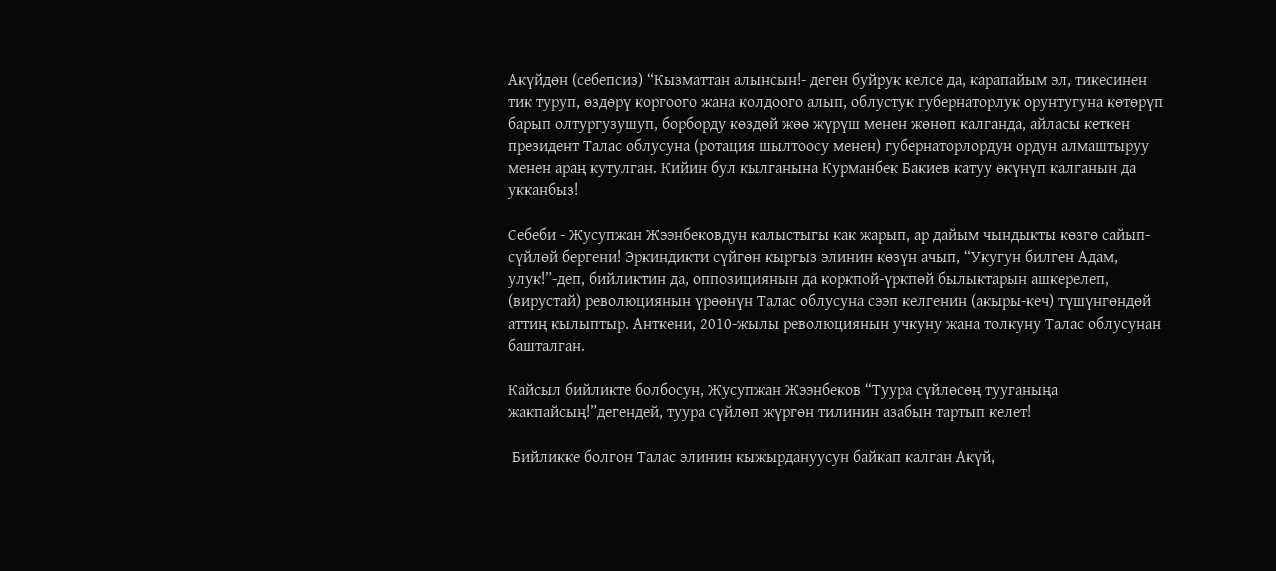Акүйдөн (себепсиз) “Кызматтан алынсын!- деген буйрук келсе да, карапайым эл, тикесинен тик туруп, өздөрү коргоого жана колдоого алып, облустук губернаторлук орунтугуна көтөрүп барып олтургузушуп, борборду көздөй жөө жүрүш менен жөнөп калганда, айласы кеткен президент Талас облусуна (ротация шылтоосу менен) губернаторлордун ордун алмаштыруу менен араң кутулган. Кийин бул кылганына Курманбек Бакиев катуу өкүнүп калганын да укканбыз!

Себеби - Жусупжан Жээнбековдун калыстыгы как жарып, ар дайым чындыкты көзгө сайып-сүйлөй бергени! Эркиндикти сүйгөн кыргыз элинин көзүн ачып, “Укугун билген Адам, улук!”-деп, бийликтин да, оппозициянын да коркпой-үркпөй былыктарын ашкерелеп, (вирустай) революциянын үрөөнүн Талас облусуна сээп келгенин (акыры-кеч) түшүнгөндөй аттиң кылыптыр. Анткени, 2010-жылы революциянын учкуну жана толкуну Талас облусунан башталган.

Кайсыл бийликте болбосун, Жусупжан Жээнбеков “Туура сүйлөсөң тууганыңа жакпайсың!”дегендей, туура сүйлөп жүргөн тилинин азабын тартып келет!

 Бийликке болгон Талас элинин кыжырдануусун байкап калган Акүй,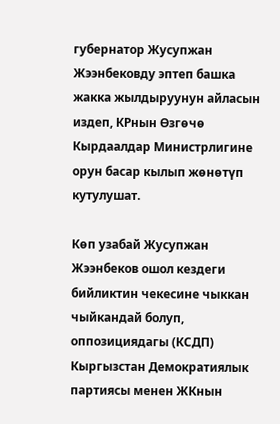губернатор Жусупжан Жээнбековду эптеп башка жакка жылдыруунун айласын издеп, КРнын Өзгөчө Кырдаалдар Министрлигине орун басар кылып жөнөтүп кутулушат.

Көп узабай Жусупжан Жээнбеков ошол кездеги бийликтин чекесине чыккан чыйкандай болуп, оппозициядагы (КСДП) Кыргызстан Демократиялык партиясы менен ЖКнын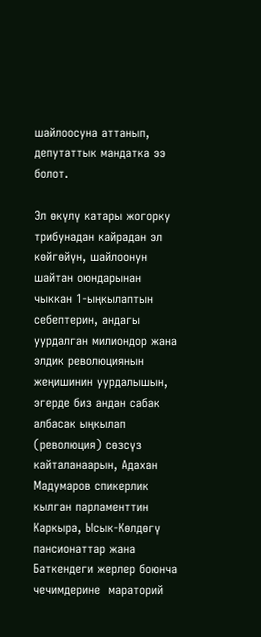шайлоосуна аттанып, депутаттык мандатка ээ болот.

Эл өкүлү катары жогорку трибунадан кайрадан эл көйгөйүн, шайлоонун шайтан оюндарынан чыккан 1-ыңкылаптын себептерин, андагы уурдалган милиондор жана элдик революциянын жеңишинин уурдалышын, эгерде биз андан сабак албасак ыңкылап (революция) сөзсүз кайталанаарын, Адахан Мадумаров спикерлик кылган парламенттин Каркыра, Ысык-Көлдөгү пансионаттар жана Баткендеги жерлер боюнча чечимдерине  мараторий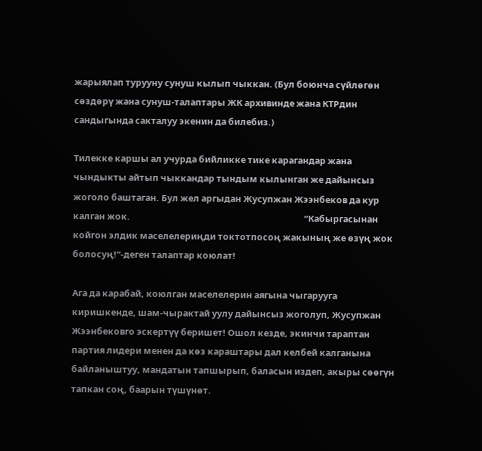жарыялап турууну сунуш кылып чыккан. (Бул боюнча сүйлөгөн сөздөрү жана сунуш-талаптары ЖК архивинде жана КТРдин сандыгында сакталуу экенин да билебиз.)

Тилекке каршы ал учурда бийликке тике карагандар жана чындыкты айтып чыккандар тындым кылынган же дайынсыз жоголо баштаган. Бул жел аргыдан Жусупжан Жээнбеков да кур калган жок.                                                                                       “Кабыргасынан койгон элдик маселелериңди токтотпосоң жакының же өзүң жок болосуң!”-деген талаптар коюлат!

Ага да карабай, коюлган маселелерин аягына чыгарууга киришкенде, шам-чырактай уулу дайынсыз жоголуп, Жусупжан Жээнбековго эскертүү беришет! Ошол кезде, экинчи тараптан партия лидери менен да көз караштары дал келбей калганына байланыштуу, мандатын тапшырып, баласын издеп, акыры сөөгүн тапкан соң, баарын түшүнөт.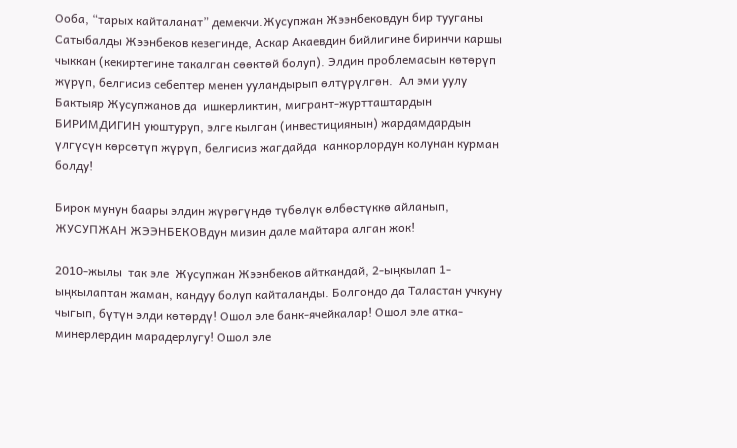Ооба, “тарых кайталанат” демекчи.Жусупжан Жээнбековдун бир тууганы Сатыбалды Жээнбеков кезегинде, Аскар Акаевдин бийлигине биринчи каршы чыккан (кекиртегине такалган сөөктөй болуп). Элдин проблемасын көтөрүп жүрүп, белгисиз себептер менен ууландырып өлтүрүлгөн.  Ал эми уулу  Бактыяр Жусупжанов да  ишкерликтин, мигрант-журтташтардын БИРИМДИГИН уюштуруп, элге кылган (инвестициянын) жардамдардын үлгүсүн көрсөтүп жүрүп, белгисиз жагдайда  канкорлордун колунан курман болду!

Бирок мунун баары элдин жүрөгүндө түбөлүк өлбөстүккө айланып, ЖУСУПЖАН ЖЭЭНБЕКОВдун мизин дале майтара алган жок!

2010-жылы  так эле  Жусупжан Жээнбеков айткандай, 2-ыңкылап 1-ыңкылаптан жаман, кандуу болуп кайталанды. Болгондо да Таластан учкуну чыгып, бүтүн элди көтөрдү! Ошол эле банк-ячейкалар! Ошол эле атка-минерлердин марадерлугу! Ошол эле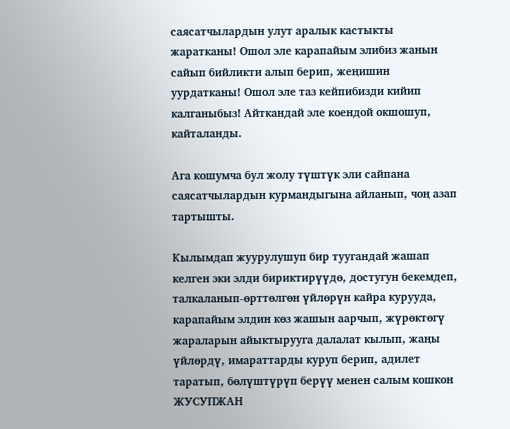саясатчылардын улут аралык кастыкты жаратканы! Ошол эле карапайым элибиз жанын сайып бийликти алып берип, жеңишин уурдатканы! Ошол эле таз кейпибизди кийип калганыбыз! Айткандай эле коендой окшошуп, кайталанды.

Ага кошумча бул жолу түштүк эли сайпана саясатчылардын курмандыгына айланып, чоң азап тартышты.

Кылымдап жуурулушуп бир туугандай жашап келген эки элди бириктирүүдө, достугун бекемдеп, талкаланып-өрттөлгөн үйлөрүн кайра курууда, карапайым элдин көз жашын аарчып, жүрөктөгү жараларын айыктырууга далалат кылып, жаңы үйлөрдү, имараттарды куруп берип, адилет таратып, бөлүштүрүп берүү менен салым кошкон ЖУСУПЖАН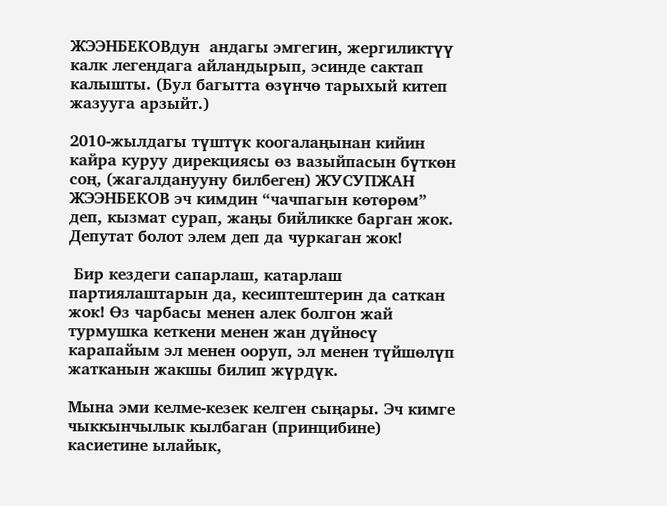ЖЭЭНБЕКОВдун  андагы эмгегин, жергиликтүү калк легендага айландырып, эсинде сактап  калышты. (Бул багытта өзүнчө тарыхый китеп жазууга арзыйт.)

2010-жылдагы түштүк коогалаңынан кийин кайра куруу дирекциясы өз вазыйпасын бүткөн соң, (жагалданууну билбеген) ЖУСУПЖАН ЖЭЭНБЕКОВ эч кимдин “чачпагын көтөрөм” деп, кызмат сурап, жаңы бийликке барган жок. Депутат болот элем деп да чуркаган жок!

 Бир кездеги сапарлаш, катарлаш партиялаштарын да, кесиптештерин да саткан жок! Өз чарбасы менен алек болгон жай турмушка кеткени менен жан дүйнөсү карапайым эл менен ооруп, эл менен түйшөлүп жатканын жакшы билип жүрдүк.

Мына эми келме-кезек келген сыңары. Эч кимге чыккынчылык кылбаган (принцибине) касиетине ылайык,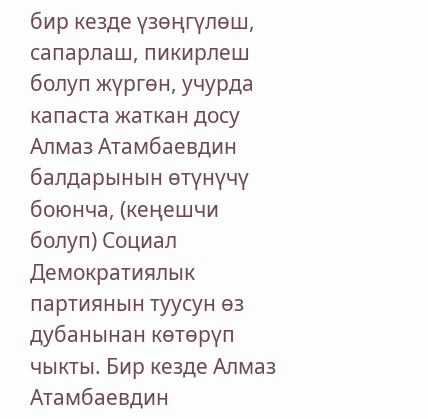бир кезде үзөңгүлөш, сапарлаш, пикирлеш болуп жүргөн, учурда капаста жаткан досу Алмаз Атамбаевдин балдарынын өтүнүчү боюнча, (кеңешчи болуп) Социал Демократиялык партиянын туусун өз дубанынан көтөрүп чыкты. Бир кезде Алмаз Атамбаевдин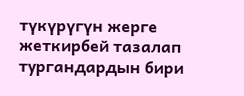түкүрүгүн жерге жеткирбей тазалап тургандардын бири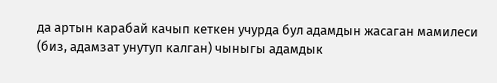да артын карабай качып кеткен учурда бул адамдын жасаган мамилеси (биз, адамзат унутуп калган) чыныгы адамдык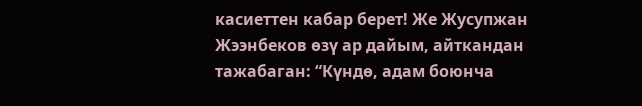касиеттен кабар берет! Же Жусупжан Жээнбеков өзү ар дайым, айткандан тажабаган: “Күндө, адам боюнча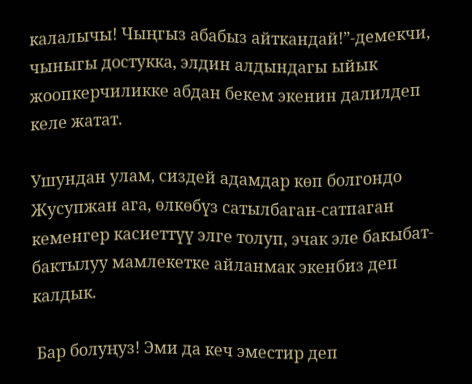калалычы! Чыңгыз абабыз айткандай!”-демекчи, чыныгы достукка, элдин алдындагы ыйык жоопкерчиликке абдан бекем экенин далилдеп келе жатат.

Ушундан улам, сиздей адамдар көп болгондо Жусупжан ага, өлкөбүз сатылбаган-сатпаган кеменгер касиеттүү элге толуп, эчак эле бакыбат-бактылуу мамлекетке айланмак экенбиз деп калдык.

 Бар болуңуз! Эми да кеч эместир деп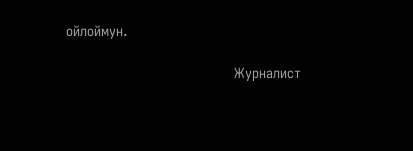ойлоймун.

                                          Журналист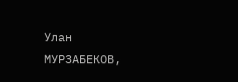Улан МУРЗАБЕКОВ,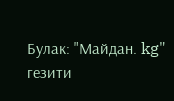Булак: "Майдан. kg" гезити